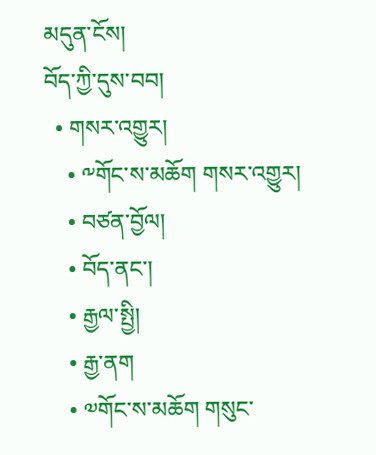མདུན་ངོས།
བོད་ཀྱི་དུས་བབ།
  • གསར་འགྱུར།
    • ༸གོང་ས་མཆོག གསར་འགྱུར།
    • བཙན་བྱོལ།
    • བོད་ནང་།
    • རྒྱལ་སྤྱི།
    • རྒྱ་ནག
    • ༧གོང་ས་མཆོག གསུང་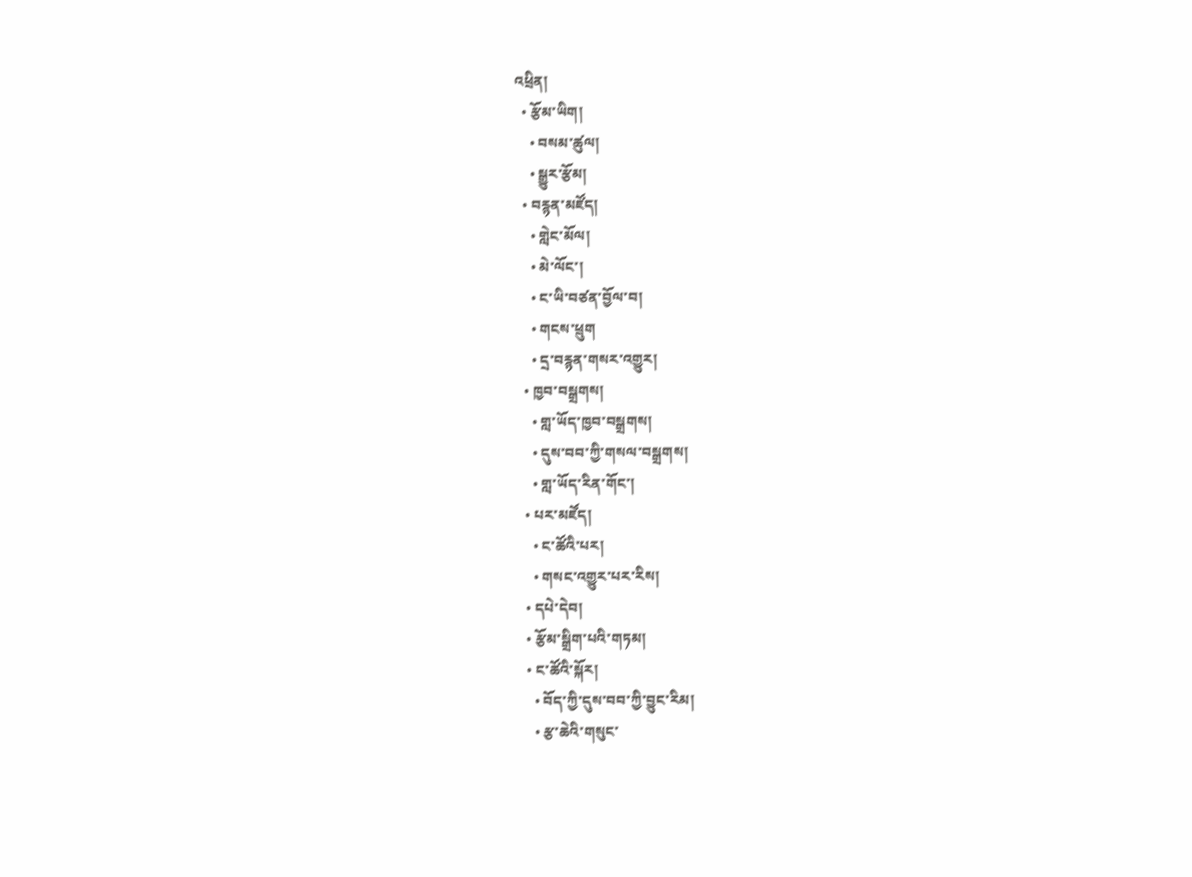འཕྲིན།
  • རྩོམ་ཡིག།
    • བསམ་ཚུལ།
    • སྒྱུར་རྩོམ།
  • བརྙན་མཛོད།
    • གླེང་མོལ།
    • མེ་ལོང་།
    • ང་ཡི་བཙན་བྱོལ་བ།
    • གངས་ཕྲུག
    • དྲ་བརྙན་གསར་འགྱུར།
  • ཁྱབ་བསྒྲགས།
    • གླ་ཡོད་ཁྱབ་བསྒྲགས།
    • དུས་བབ་ཀྱི་གསལ་བསྒྲགས།
    • གླ་ཡོད་རིན་གོང་།
  • པར་མཛོད།
    • ང་ཚོའི་པར།
    • གསང་འགྱུར་པར་རིས།
  • དཔེ་དེབ།
  • རྩོམ་སྒྲིག་པའི་གཏམ།
  • ང་ཚོའི་སྐོར།
    • བོད་ཀྱི་དུས་བབ་ཀྱི་བྱུང་རིམ།
    • རྩ་ཆེའི་གསུང་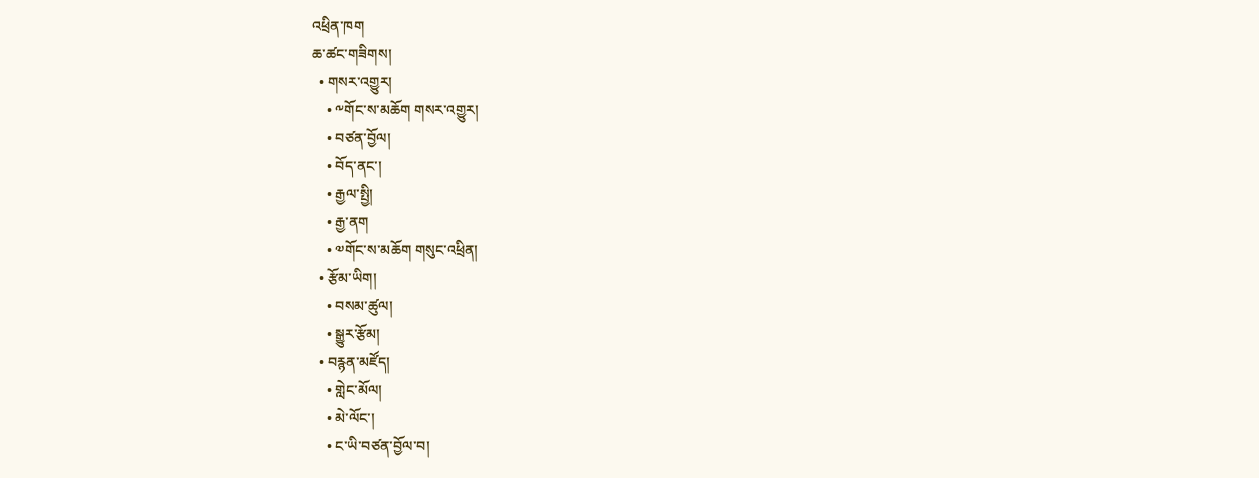འཕྲིན་ཁག
ཆ་ཚང་གཟིགས།
  • གསར་འགྱུར།
    • ༸གོང་ས་མཆོག གསར་འགྱུར།
    • བཙན་བྱོལ།
    • བོད་ནང་།
    • རྒྱལ་སྤྱི།
    • རྒྱ་ནག
    • ༧གོང་ས་མཆོག གསུང་འཕྲིན།
  • རྩོམ་ཡིག།
    • བསམ་ཚུལ།
    • སྒྱུར་རྩོམ།
  • བརྙན་མཛོད།
    • གླེང་མོལ།
    • མེ་ལོང་།
    • ང་ཡི་བཙན་བྱོལ་བ།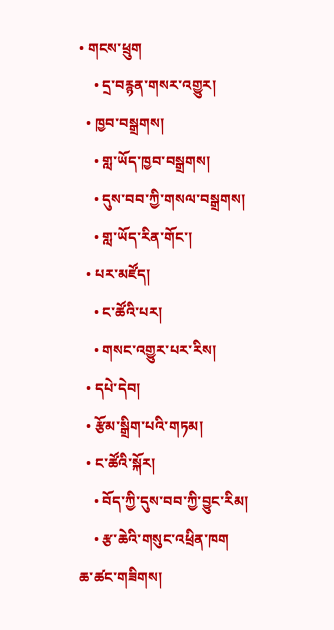• གངས་ཕྲུག
    • དྲ་བརྙན་གསར་འགྱུར།
  • ཁྱབ་བསྒྲགས།
    • གླ་ཡོད་ཁྱབ་བསྒྲགས།
    • དུས་བབ་ཀྱི་གསལ་བསྒྲགས།
    • གླ་ཡོད་རིན་གོང་།
  • པར་མཛོད།
    • ང་ཚོའི་པར།
    • གསང་འགྱུར་པར་རིས།
  • དཔེ་དེབ།
  • རྩོམ་སྒྲིག་པའི་གཏམ།
  • ང་ཚོའི་སྐོར།
    • བོད་ཀྱི་དུས་བབ་ཀྱི་བྱུང་རིམ།
    • རྩ་ཆེའི་གསུང་འཕྲིན་ཁག
ཆ་ཚང་གཟིགས།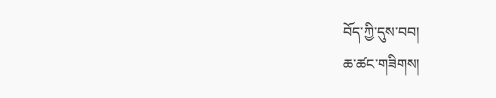བོད་ཀྱི་དུས་བབ།
ཆ་ཚང་གཟིགས།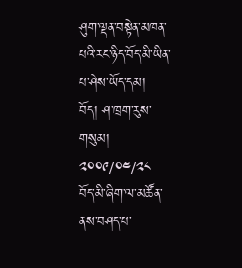ཤུག་ལྡན་བསྟེན་མཁན་པའི་རང་ཉིད་བོད་མི་ཡིན་པ་ཤེས་ཡོད་དམ།
བོད། ཤ་ཁྲག་རུས་གསུམ།
༢༠༠༩/༠༤/༢༨
བོད་མི་ཞིག་ལ་མཚོན་ནས་བཤད་པ་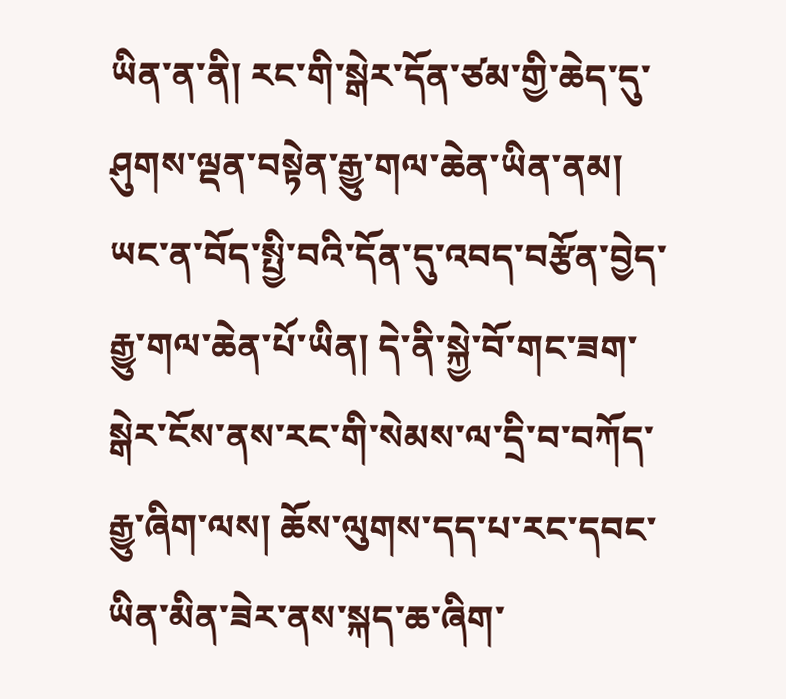ཡིན་ན་ནི། རང་གི་སྒེར་དོན་ཙམ་གྱི་ཆེད་དུ་ཤུགས་ལྡན་བསྟེན་རྒྱུ་གལ་ཆེན་ཡིན་ནམ། ཡང་ན་བོད་སྤྱི་བའི་དོན་དུ་འབད་བརྩོན་བྱེད་རྒྱུ་གལ་ཆེན་པོ་ཡིན། དེ་ནི་སྐྱེ་བོ་གང་ཟག་སྒེར་ངོས་ནས་རང་གི་སེམས་ལ་དྲི་བ་བཀོད་རྒྱུ་ཞིག་ལས། ཆོས་ལུགས་དད་པ་རང་དབང་ཡིན་མིན་ཟེར་ནས་སྐད་ཆ་ཞིག་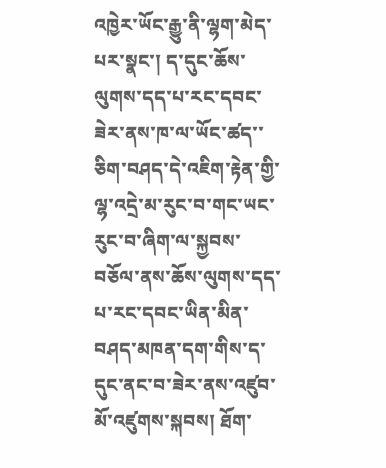འཁྱེར་ཡོང་རྒྱུ་ནི་ལྷག་མེད་པར་སྣང་། ད་དུང་ཆོས་ལུགས་དད་པ་རང་དབང་ཟེར་ནས་ཁ་ལ་ཡོང་ཚད་་ཅིག་བཤད་དེ་འཇིག་རྟེན་གྱི་ལྷ་འདྲེ་མ་རུང་བ་གང་ཡང་རུང་བ་ཞིག་ལ་སྐྱབས་བཅོལ་ནས་ཆོས་ལུགས་དད་པ་རང་དབང་ཡིན་མིན་བཤད་མཁན་དག་གིས་ད་དུང་ནང་བ་ཟེར་ནས་འཛུབ་མོ་འཛུགས་སྐབས། ཐོག་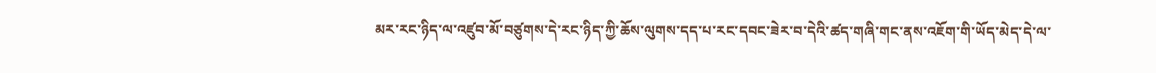མར་རང་ཉིད་ལ་འཛུབ་མོ་བཙུགས་དེ་རང་ཉིད་ཀྱི་ཆོས་ལུགས་དད་པ་རང་དབང་ཟེར་བ་དེའི་ཚད་གཞི་གང་ནས་འཇོག་གི་ཡོད་མེད་དེ་ལ་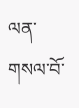ལན་གསལ་བོ་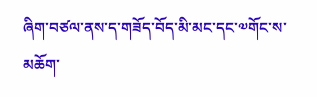ཞིག་བཙལ་ནས་ད་གཟོད་བོད་མི་མང་དང་༧གོང་ས་མཆོག་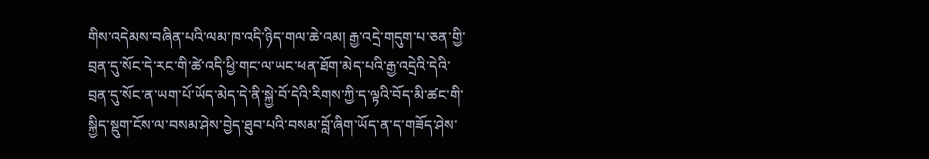གིས་འདེམས་བཞིན་པའི་ལམ་ཁ་འདི་ཉིད་གལ་ཆེ་འམ། རྒྱ་འདྲེ་གདུག་པ་ཅན་གྱི་བྲན་དུ་སོང་དེ་རང་གི་ཚེ་འདི་ཕྱི་གང་ལ་ཡང་ཕན་ཐོག་མེད་པའི་རྒྱ་འདྲེའི་དེའི་བྲན་དུ་སོང་ན་ཡག་པོ་ཡོད་མེད་དེ་ནི་སྐྱེ་བོ་དེའི་རིགས་ཀྱི་ད་ལྟའི་བོད་མི་ཚང་གི་སྐྱིད་སྡུག་ངོས་ལ་བསམ་ཤེས་བྱེད་ཐུབ་པའི་བསམ་བློ་ཞིག་ཡོད་ན་ད་གཟོད་ཤེས་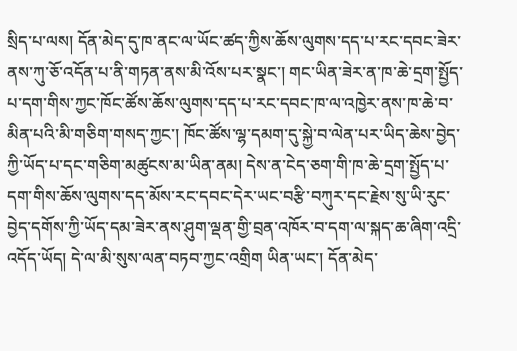སྲིད་པ་ལས། དོན་མེད་དུ་ཁ་ནང་ལ་ཡོང་ཚད་ཀྱིས་ཆོས་ལུགས་དད་པ་རང་དབང་ཟེར་ནས་ཀུ་ཅོ་འདོན་པ་ནི་གཏན་ནས་མི་འོས་པར་སྣང་། གང་ཡིན་ཟེར་ན་ཁ་ཆེ་དྲག་སྤྱོད་པ་དག་གིས་ཀྱང་ཁོང་ཚོས་ཆོས་ལུགས་དད་པ་རང་དབང་ཁ་ལ་འཁྱེར་ནས་ཁ་ཆེ་བ་མིན་པའི་མི་གཅིག་གསད་ཀྱང་། ཁོང་ཚོས་ལྷ་དམག་དུ་སྐྱེ་བ་ལེན་པར་ཡིད་ཆེས་བྱེད་ཀྱི་ཡོད་པ་དང་གཅིག་མཚུངས་མ་ཡིན་ནམ། དེས་ན་ངེད་ཅག་གི་ཁ་ཆེ་དྲག་སྤྱོད་པ་དག་གིས་ཆོས་ལུགས་དད་མོས་རང་དབང་དེར་ཡང་བརྩི་བཀུར་དང་རྗེས་སུ་ཡི་རུང་བྱེད་དགོས་ཀྱི་ཡོད་དམ་ཟེར་ནས་ཤུག་ལྡན་གྱི་བྲན་འཁོར་བ་དག་ལ་སྐད་ཆ་ཞིག་འདྲི་འདོད་ཡོད། དེ་ལ་མི་སུས་ལན་བཏབ་ཀྱང་འགྲིག ཡིན་ཡང་། དོན་མེད་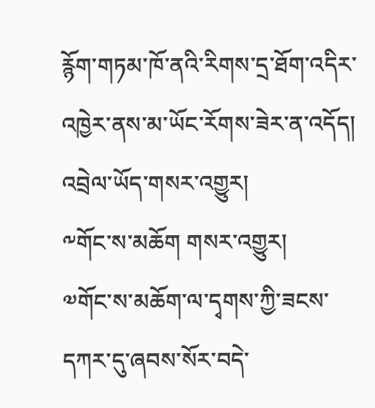རྙོག་གཏམ་ཁོ་ནའི་རིགས་དྲ་ཐོག་འདིར་འཁྱེར་ནས་མ་ཡོང་རོགས་ཟེར་ན་འདོད།
འབྲེལ་ཡོད་གསར་འགྱུར།
༸གོང་ས་མཆོག གསར་འགྱུར།
༧གོང་ས་མཆོག་ལ་དྭགས་ཀྱི་ཟངས་དཀར་དུ་ཞབས་སོར་བདེ་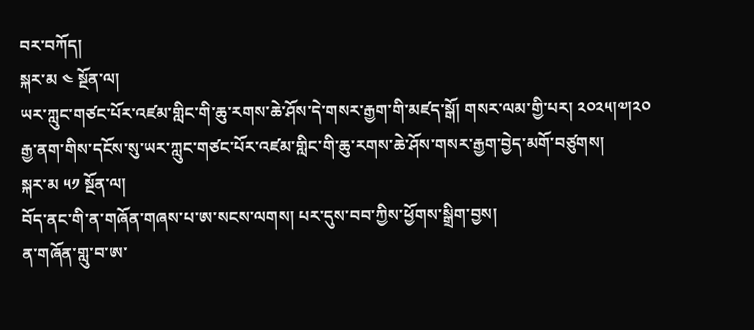བར་བཀོད།
སྐར་མ ༤ སྔོན་ལ།
ཡར་ཀླུང་གཙང་པོར་འཛམ་གླིང་གི་ཆུ་རགས་ཆེ་ཤོས་དེ་གསར་རྒྱག་གི་མཛད་སྒོ། གསར་ལམ་གྱི་པར། ༢༠༢༥།༧།༢༠
རྒྱ་ནག་གིས་དངོས་སུ་ཡར་ཀླུང་གཙང་པོར་འཛམ་གླིང་གི་ཆུ་རགས་ཆེ་ཤོས་གསར་རྒྱག་བྱེད་མགོ་བཙུགས།
སྐར་མ ༥༡ སྔོན་ལ།
བོད་ནང་གི་ན་གཞོན་གཞས་པ་ཨ་སངས་ལགས། པར་དུས་བབ་ཀྱིས་ཕྱོགས་སྒྲིག་བྱས།
ན་གཞོན་གླུ་བ་ཨ་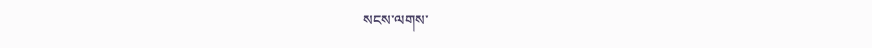སངས་ལགས་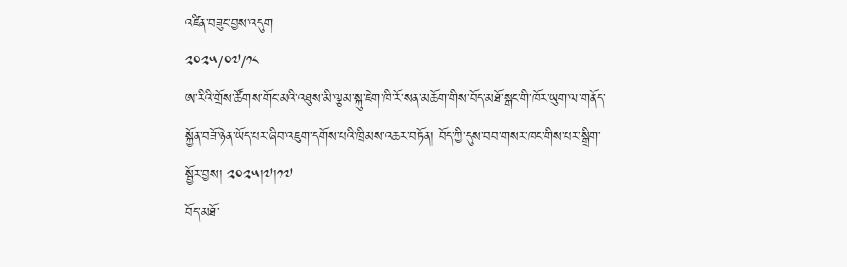འཛིན་བཟུང་བྱས་འདུག
༢༠༢༥/༠༧/༡༨
ཨ་རིའི་གྲོས་ཚོགས་གོང་མའི་འཐུས་མི་ལྕམ་སྐུ་ཇེག་ཁི་རོ་སན་མཆོག་གིས་བོད་མཐོ་སྒང་གི་ཁོར་ཡུག་ལ་གནོད་སྐྱོན་བཟོ་ཉེན་ཡོད་པར་ཞིབ་འཇུག་དགོས་པའི་ཁྲིམས་འཆར་བཏོན། བོད་ཀྱི་དུས་བབ་གསར་ཁང་གིས་པར་སྒྲིག་སྦྱོར་བྱས། ༢༠༢༥།༧།༡༧
བོད་མཐོ་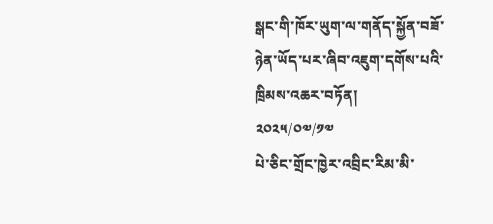སྒང་གི་ཁོར་ཡུག་ལ་གནོད་སྐྱོན་བཟོ་ཉེན་ཡོད་པར་ཞིབ་འཇུག་དགོས་པའི་ཁྲིམས་འཆར་བཏོན།
༢༠༢༥/༠༧/༡༧
པེ་ཅིང་གྲོང་ཁྱེར་འབྲིང་རིམ་མི་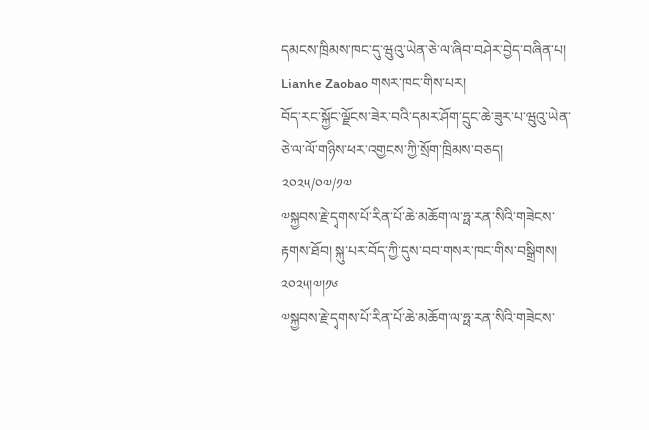དམངས་ཁྲིམས་ཁང་དུ་ཝུའུ་ཡེན་ཅེ་ལ་ཞིབ་བཤེར་བྱེད་བཞིན་པ། Lianhe Zaobao གསར་ཁང་གིས་པར།
བོད་རང་སྐྱོང་ལྗོངས་ཟེར་བའི་དམར་ཤོག་དྲུང་ཆེ་ཟུར་པ་ཝུའུ་ཡེན་ཅེ་ལ་ལོ་གཉིས་ཕར་འགྱངས་ཀྱི་སྲོག་ཁྲིམས་བཅད།
༢༠༢༥/༠༧/༡༧
༧སྐྱབས་རྗེ་དྭགས་པོ་རིན་པོ་ཆེ་མཆོག་ལ་ཧྥ་རན་སིའི་གཟེངས་རྟགས་ཐོབ། སྐུ་པར་བོད་ཀྱི་དུས་བབ་གསར་ཁང་གིས་བསྒྲིགས། ༢༠༢༥།༧།༡༦
༧སྐྱབས་རྗེ་དྭགས་པོ་རིན་པོ་ཆེ་མཆོག་ལ་ཧྥ་རན་སིའི་གཟེངས་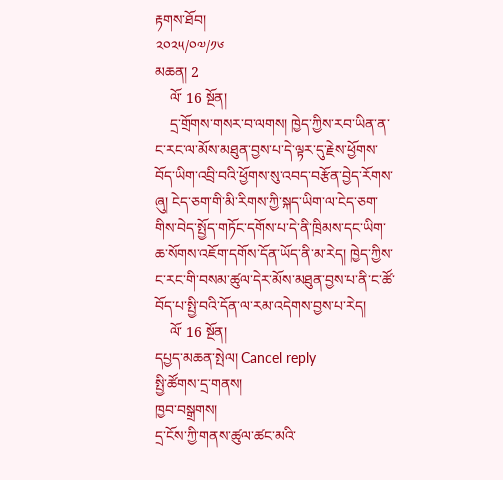རྟགས་ཐོབ།
༢༠༢༥/༠༧/༡༦
མཆན། 2
    ལོ་ 16 སྔོན།
    དྲ་གྲོགས་གསར་བ་ལགས། ཁྱེད་ཀྱིས་རབ་ཡིན་ན་ང་རང་ལ་མོས་མཐུན་བྱས་པ་དེ་ལྟར་དུ་རྗེས་ཕྱོགས་བོད་ཡིག་འབྲི་བའི་ཕྱོགས་སུ་འབད་བརྩོན་བྱེད་རོགས་ཞུ། ངེད་ཅག་གི་མི་རིགས་ཀྱི་སྐད་ཡིག་ལ་ངེད་ཅག་གིས་བེད་སྤྱོད་གཏོང་དགོས་པ་དེ་ནི་ཁྲིམས་དང་ཡིག་ཆ་སོགས་འཇོག་དགོས་དོན་ཡོད་ནི་མ་རེད། ཁྱེད་ཀྱིས་ང་རང་གི་བསམ་ཚུལ་དེར་མོས་མཐུན་བྱས་པ་ནི་ང་ཚོ་བོད་པ་སྤྱི་བའི་དོན་ལ་རམ་འདེགས་བྱས་པ་རེད།
    ལོ་ 16 སྔོན།
དཔྱད་མཆན་སྤེལ། Cancel reply
སྤྱི་ཚོགས་དྲ་གནས།
ཁྱབ་བསྒྲགས།
དྲ་ངོས་ཀྱི་གནས་ཚུལ་ཚང་མའི་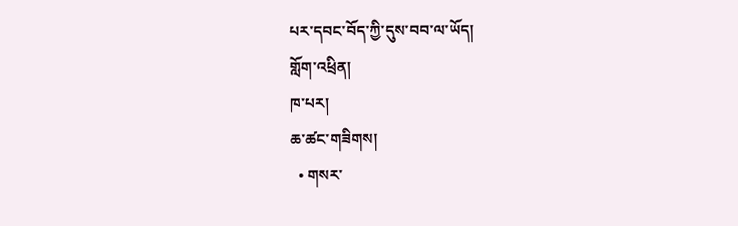པར་དབང་བོད་ཀྱི་དུས་བབ་ལ་ཡོད།
གློག་འཕྲིན།
ཁ་པར།
ཆ་ཚང་གཟིགས།
  • གསར་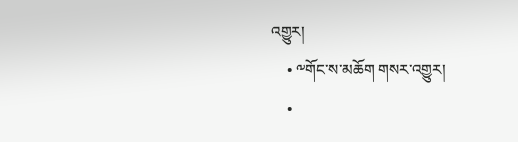འགྱུར།
    • ༸གོང་ས་མཆོག གསར་འགྱུར།
    •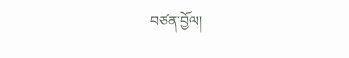བཙན་བྱོལ།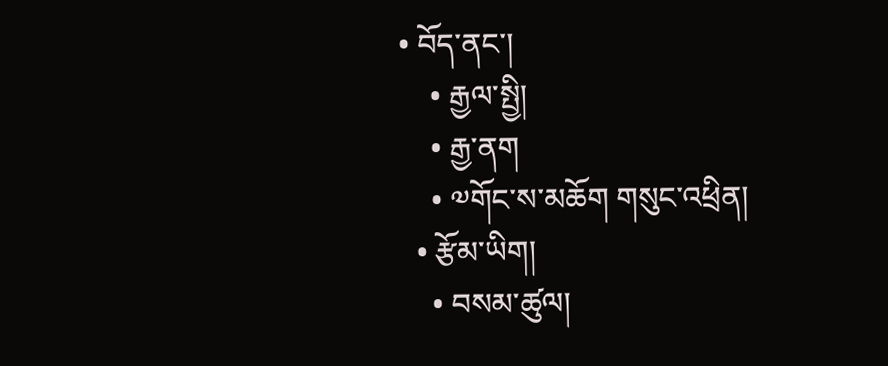• བོད་ནང་།
    • རྒྱལ་སྤྱི།
    • རྒྱ་ནག
    • ༧གོང་ས་མཆོག གསུང་འཕྲིན།
  • རྩོམ་ཡིག།
    • བསམ་ཚུལ།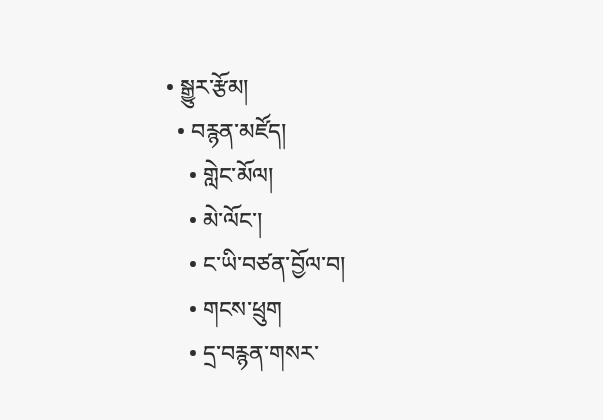• སྒྱུར་རྩོམ།
  • བརྙན་མཛོད།
    • གླེང་མོལ།
    • མེ་ལོང་།
    • ང་ཡི་བཙན་བྱོལ་བ།
    • གངས་ཕྲུག
    • དྲ་བརྙན་གསར་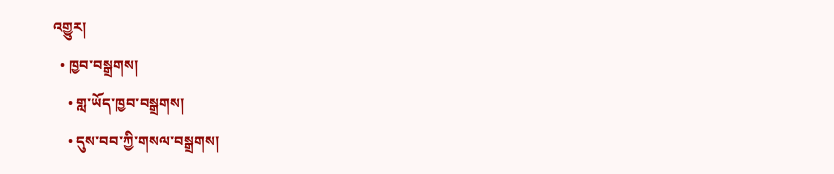འགྱུར།
  • ཁྱབ་བསྒྲགས།
    • གླ་ཡོད་ཁྱབ་བསྒྲགས།
    • དུས་བབ་ཀྱི་གསལ་བསྒྲགས།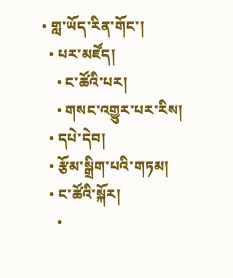• གླ་ཡོད་རིན་གོང་།
  • པར་མཛོད།
    • ང་ཚོའི་པར།
    • གསང་འགྱུར་པར་རིས།
  • དཔེ་དེབ།
  • རྩོམ་སྒྲིག་པའི་གཏམ།
  • ང་ཚོའི་སྐོར།
    •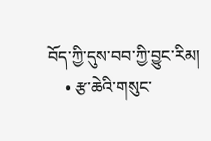བོད་ཀྱི་དུས་བབ་ཀྱི་བྱུང་རིམ།
    • རྩ་ཆེའི་གསུང་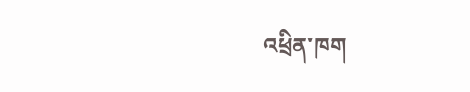འཕྲིན་ཁག